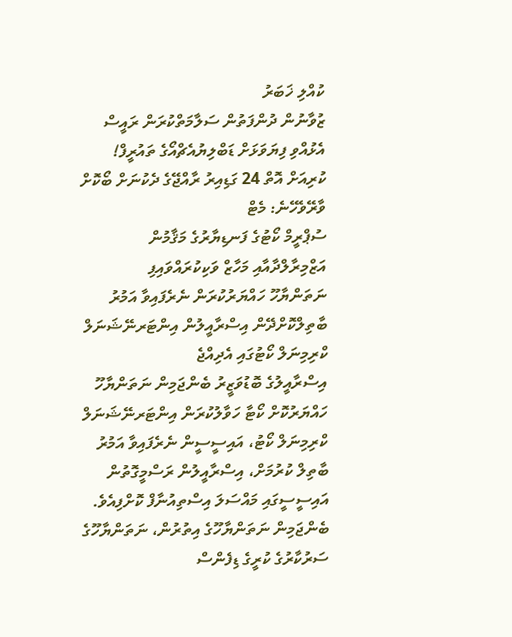ކުއްލި ޚަބަރު
ޒުވާނުން ދުންފަތުން ސަލާމަތްކުރަން ރައީސް އެޅުއްވި ފިޔަވަޅަށް ޑަބްލިޔުއެޗްއޯގެ ތައުރީފް!
ކުރިއަށް އޮތް 24 ގަޑިއިރު ރާއްޖޭގެ ދެކުނަށް ބޯކޮށް ވާރޭވެހޭނެ: މެޓް
ސުޕްރީމް ކޯޓުގެ ފަނޑިޔާރުގެ މަޤާމުން އަޒްމިރާލްދާއާއި މަހާޒް ވަކިކުރައްވައިފި
ނަތަންޔާހޫ ހައްޔަރުކުރަން ނެރެފައިވާ އަމުރު ބާތިލްކޮށްދޭން އިސްރާއީލުން އިންޓަރނޭޝަނަލް ކްރިމިނަލް ކޯޓުގައި އެދިއްޖެ
އިސްރާއީލުގެ ބޮޑުވަޒީރު ބެންޖަމިން ނަތަންޔާހޫ ހައްޔަރުކޮށް ކޯޓާ ހަވާލުކުރަން އިންޓަރނޭޝަނަލް ކްރިމިނަލް ކޯޓު، އައިސީސީން ނެރެފައިވާ އަމުރު ބާތިލް ކުރުމަށް، އިސްރާއީލުން ރަސްމީގޮތުން އައިސީސީގައި މައްސަލަ އިސްތިއުނާފް ކޮށްފިއެވެ.
ބެންޖަމިން ނަތަންޔާހޫގެ އިތުރުން، ނަތަންޔާހޫގެ ސަރުކާރުގެ ކުރީގެ ޑިފެންސް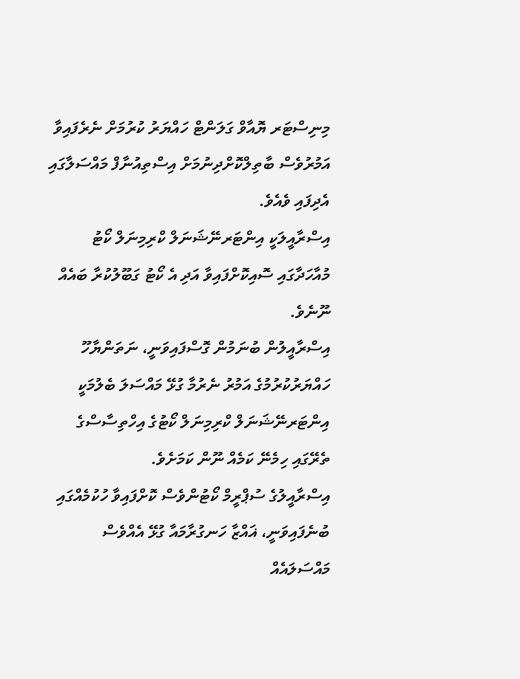މިނިސްޓަރ ޔޮއާވް ގަލަންޓް ހައްޔަރު ކުރުމަށް ނެރެފައިވާ އަމުރުވެސް ބާތިލްކޮށްދިނުމަށް އިސްތިއުނާފް މައްސަލާގައި އެދިފައި ވެއެވެ.
އިސްރާއީލަކީ އިންޓަރނޭޝަނަލް ކްރިމިނަލް ކޯޓު މުއާހަދާގައި ސޮއިކޮށްފައިވާ އަދި އެ ކޯޓު ގަބޫލުކުރާ ބައެއް ނޫނެވެ.
އިސްރާއީލުން ބުނަމުން ގޮސްފައިވަނީ، ނަތަންޔާހޫ ހައްޔަރުކުރުމުގެ އަމުރު ނެރުމާ ގުޅޭ މައްސަލަ ބެލުމަކީ އިންޓަރނޭޝަނަލް ކްރިމިނަލް ކޯޓުގެ އިހްތިސާސްގެ ތެރޭގައި ހިމެނޭ ކަމެއް ނޫން ކަމަށެވެ.
އިސްރާއީލުގެ ސުޕްރީމް ކޯޓުންވެސް ކޮށްފައިވާ ހުކުމެއްގައި ބުނެފައިވަނީ، ޣައްޒާ ހަނގުރާމައާ ގުޅޭ އެއްވެސް މައްސަލައެއް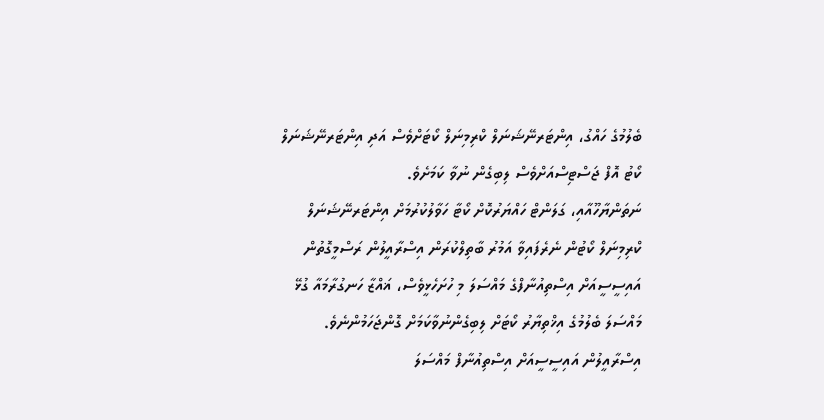ބެލުމުގެ ހައްގު، އިންޓަރނޭޝަނަލް ކްރިމިނަލް ކޯޓަށްވެސް އަދި އިންޓަރނޭޝަނަލް ކޯޓު އޮފް ޖަސްޓިސްއަށްވެސް ލިބިގެން ނުވާ ކަމަށެވެ.
ނަތަންޔާހޫއާއި، ގަލަންޓް ހައްޔަރުކޮށް ކޯޓާ ހަވާލުކުރުމަށް އިންޓަރނޭޝަނަލް ކްރިމިނަލް ކޯޓުން ނެރެފައިވާ އަމުރު ބާތިލްކުރަން އިސްރާއީލުން ރަސްމީގޮތުން އައިސީސީއަށް އިސްތިއުނާފްގެ މައްސަލަ މި ހުށަހެޅީވެސް، ޣައްޒާ ހަނގުރާމައާ ގުޅޭ މައްސަލަ ބެލުމުގެ އިޚްތިޔާރު ކޯޓަށް ލިބިގެންނުވާކަމަށް ގޮންޖަހަމުންނެވެ.
އިސްރާއީލުން އައިސީސީއަށް އިސްތިއުނާފް މައްސަލަ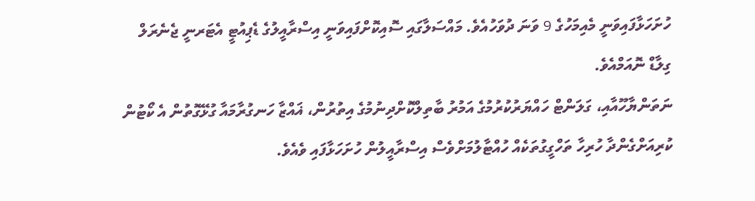ހުށަހަޅާފައިވަނީ މެއިމަހުގެ 9 ވަނަ ދުވަހުއެވެ. މައްސަލާގައި ސޮއިކޮށްފައިވަނީ އިސްރާއީލުގެ ޑެޕިއުޓީ އެޓަރނީ ޖެނެރަލް ގިލާޑް ނޮއަމްއެވެ.
ނަތަންޔާހޫއާއި، ގަލަންޓް ހައްޔަރުކުރުމުގެ އަމުރު ބާތިލްކޮށްދިނުމުގެ އިތުރުން، ޣައްޒާ ހަނގުރާމައާ ގުޅޭގޮތުން އެ ކޯޓުން ކުރިއަށްގެންދާ ހުރިހާ ތަހްގީގުތަކެއް ހުއްޓާލުމަށްވެސް އިސްރާއީލުން ހުށަހަޅާފައި ވެއެވެ.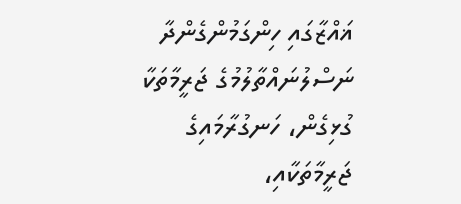ޣައްޒާގައި ހިންގަމުންގެންދާ ނަސްލުނައްތާލުމުގެ ޖަރީމާތަކާ ގުޅިގެން، ހަނގުރާމައިގެ ޖަރީމާތަކާއި،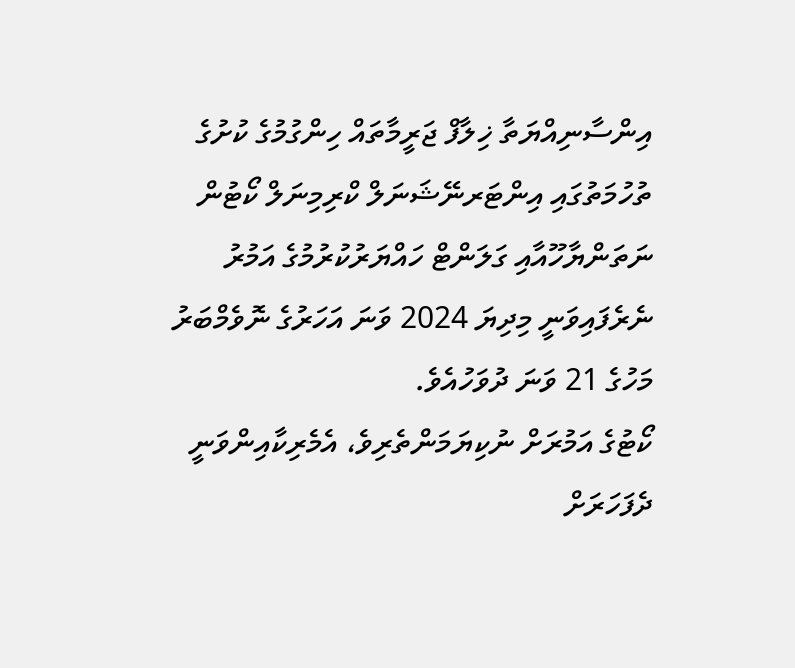އިންސާނިއްޔަތާ ޚިލާފް ޖަރީމާތައް ހިންގުމުގެ ކުށުގެ ތުހުމަތުގައި އިންޓަރނޭޝަނަލް ކްރިމިނަލް ކޯޓުން ނަތަންޔާހޫއާއި ގަލަންޓް ހައްޔަރުކުރުމުގެ އަމުރު ނެރެފައިވަނީ މިދިޔަ 2024 ވަނަ އަހަރުގެ ނޮވެމްބަރު މަހުގެ 21 ވަނަ ދުވަހުއެވެ.
ކޯޓުގެ އަމުރަށް ނުކިޔަމަންތެރިވެ، އެމެރިކާއިންވަނީ ދެފަހަރަށް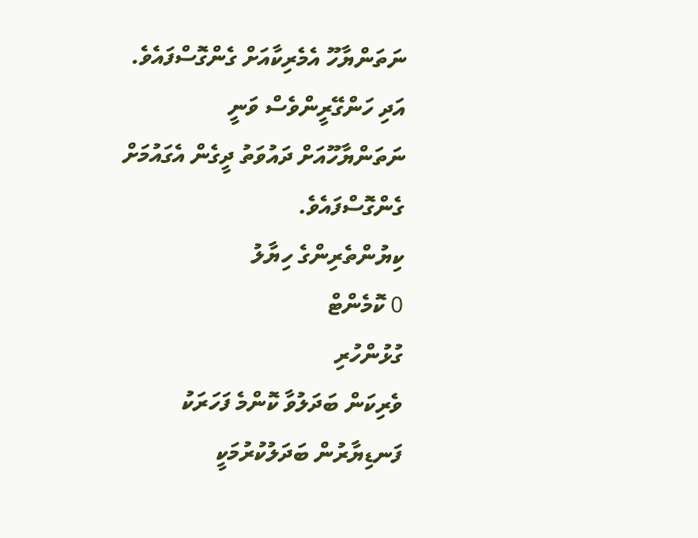ނަތަންޔާހޫ އެމެރިކާއަށް ގެންގޮސްފައެވެ. އަދި ހަންގޭރީންވެސް ވަނީ ނަތަންޔާހޫއަށް ދައުވަތު ދީގެން އެގައުމަށް ގެންގޮސްފައެވެ.
ކިޔުންތެރިންގެ ހިޔާލު
0 ކޮމެންޓް
ގުޅުންހުރި
ވެރިކަން ބަދަލުވާ ކޮންމެ ފަހަރަކު ފަނޑިޔާރުން ބަދަލުކުރުމަކީ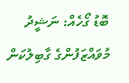ބޮޑު ގޯހެއް: ނަޝީދު
މުވައްޒަފުންގެ ގާބިލުކަން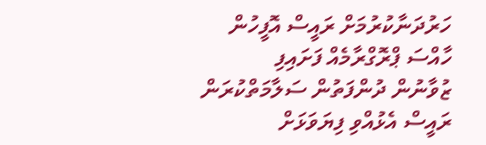ހަރުދަނާކުރުމަށް ރައީސް އޮފީހުން ހާއްސަ ޕްރޮގްރާމެއް ފަށައިފި
ޒުވާނުން ދުންފަތުން ސަލާމަތްކުރަން ރައީސް އެޅުއްވި ފިޔަވަޅަށް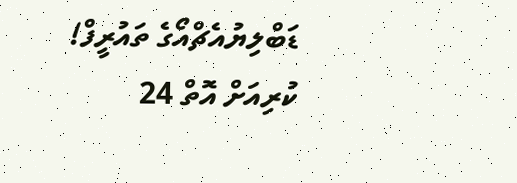ޑަބްލިޔުއެޗްއޯގެ ތައުރީފް!
ކުރިއަށް އޮތް 24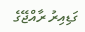ގަޑިއިރު ރާއްޖޭގެ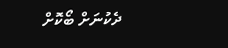ދެކުނަށް ބޯކޮށް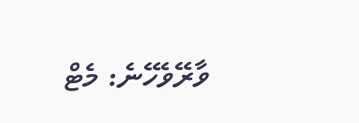ވާރޭވެހޭނެ: މެޓް